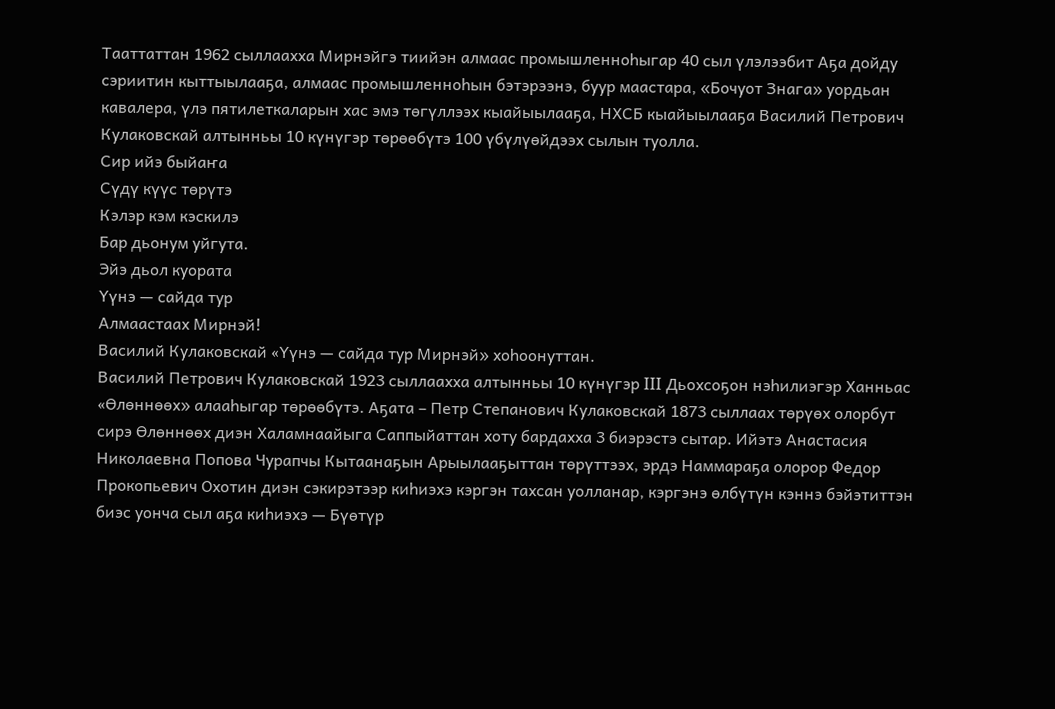Тааттаттан 1962 сыллаахха Мирнэйгэ тиийэн алмаас промышленноһыгар 40 сыл үлэлээбит Аҕа дойду сэриитин кыттыылааҕа, алмаас промышленноһын бэтэрээнэ, буур маастара, «Бочуот Знага» уордьан кавалера, үлэ пятилеткаларын хас эмэ төгүллээх кыайыылааҕа, НХСБ кыайыылааҕа Василий Петрович Кулаковскай алтынньы 10 күнүгэр төрөөбүтэ 100 үбүлүөйдээх сылын туолла.
Сир ийэ быйаҥа
Сүдү күүс төрүтэ
Кэлэр кэм кэскилэ
Бар дьонум уйгута.
Эйэ дьол куората
Yүнэ — сайда тур
Алмаастаах Мирнэй!
Василий Кулаковскай «Yүнэ — сайда тур Мирнэй» хоһоонуттан.
Василий Петрович Кулаковскай 1923 сыллаахха алтынньы 10 күнүгэр III Дьохсоҕон нэһилиэгэр Ханньас «Ɵлөннөөх» алааһыгар төрөөбүтэ. Аҕата – Петр Степанович Кулаковскай 1873 сыллаах төрүөх олорбут сирэ Ɵлөннөөх диэн Халамнаайыга Саппыйаттан хоту бардахха 3 биэрэстэ сытар. Ийэтэ Анастасия Николаевна Попова Чурапчы Кытаанаҕын Арыылааҕыттан төрүттээх, эрдэ Наммараҕа олорор Федор Прокопьевич Охотин диэн сэкирэтээр киһиэхэ кэргэн тахсан уолланар, кэргэнэ өлбүтүн кэннэ бэйэтиттэн биэс уонча сыл аҕа киһиэхэ — Бүөтүр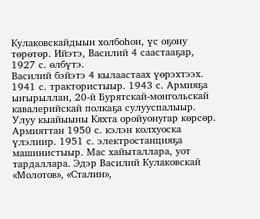Кулаковскайдыын холбоһон, үс оҕону төрөтөр. Ийэтэ, Василий 4 саастааҕар, 1927 с. өлбүтэ.
Василий бэйэтэ 4 кылаастаах үөрэхтээх. 1941 с. трактористыыр. 1943 с. Армияҕа ыҥырыллан, 20-й Бурятскай-монгольскай кавалерийскай полкаҕа сулууспалыыр. Улуу кыайыыны Кяхта оройуонугар көрсөр.
Армияттан 1950 с. кэлэн колхуоска үлэлиир. 1951 с. электростанцияҕа машинистыыр. Мас хайыталлара, уот тардаллара. Эдэр Василий Кулаковскай «Молотов», «Сталин»,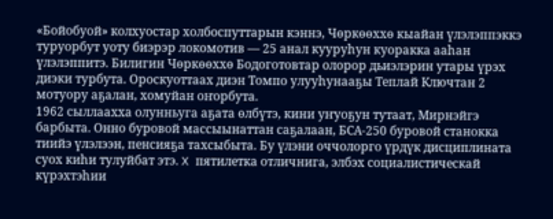«Бойобуой» колхуостар холбоспуттарын кэннэ, Чөркөөххө кыайан үлэлэппэккэ туруорбут уоту биэрэр локомотив — 25 анал кууруһун куоракка ааһан үлэлэппитэ. Билигин Чөркөөххө Бодоготовтар олорор дьиэлэрин утары үрэх диэки турбута. Ороскуоттаах диэн Томпо улууһунааҕы Теплай Ключтан 2 мотуору аҕалан, хомуйан оҥорбута.
1962 сыллаахха олунньуга аҕата өлбүтэ, кини уҥуоҕун тутаат, Мирнэйгэ барбыта. Онно буровой массыынаттан саҕалаан, БСА-250 буровой станокка тиийэ үлэлээн, пенсияҕа тахсыбыта. Бу үлэни оччолорго үрдүк дисциплината суох киһи тулуйбат этэ. X пятилетка отличнига, элбэх социалистическай күрэхтэһии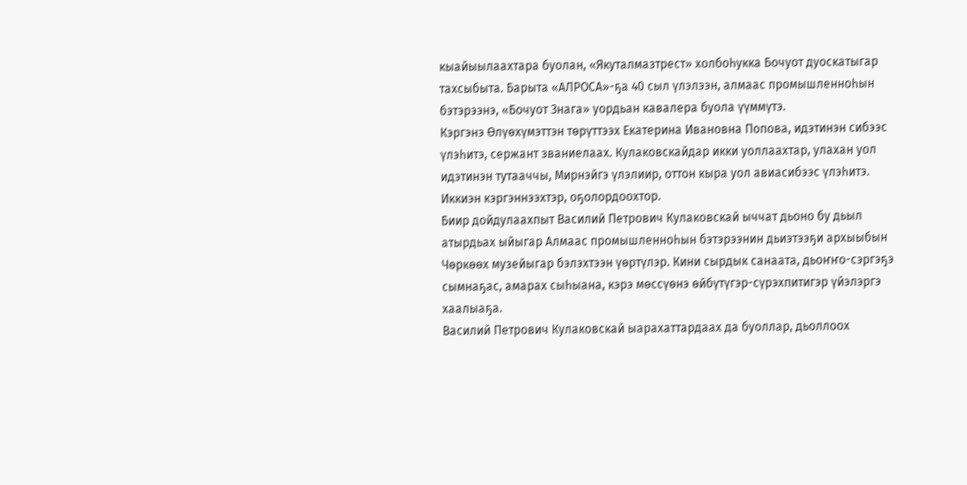кыайыылаахтара буолан, «Якуталмазтрест» холбоһукка Бочуот дуоскатыгар тахсыбыта. Барыта «АЛРОСА»-ҕа 40 сыл үлэлээн, алмаас промышленноһын бэтэрээнэ, «Бочуот Знага» уордьан кавалера буола үүммүтэ.
Кэргэнэ Өлүөхүмэттэн төрүттээх Екатерина Ивановна Попова, идэтинэн сибээс үлэһитэ, сержант званиелаах. Кулаковскайдар икки уоллаахтар, улахан уол идэтинэн тутааччы, Мирнэйгэ үлэлиир, оттон кыра уол авиасибээс үлэһитэ. Иккиэн кэргэннээхтэр, оҕолордоохтор.
Биир дойдулаахпыт Василий Петрович Кулаковскай ыччат дьоно бу дьыл атырдьах ыйыгар Алмаас промышленноһын бэтэрээнин дьиэтээҕи архыыбын Чөркөөх музейыгар бэлэхтээн үөртүлэр. Кини сырдык санаата, дьоҥҥо-сэргэҕэ сымнаҕас, амарах сыһыана, кэрэ мөссүөнэ өйбүтүгэр-сүрэхпитигэр үйэлэргэ хаалыаҕа.
Василий Петрович Кулаковскай ыарахаттардаах да буоллар, дьоллоох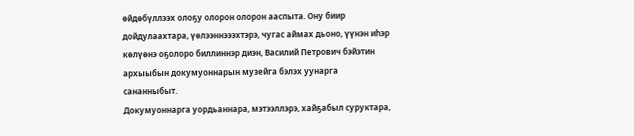өйдөбүллээх олоҕу олорон олорон ааспыта. Ону биир дойдулаахтара, үөлээннэээхтэрэ, чугас аймах дьоно, үүнэн иһэр көлүөнэ оҕолоро биллиннэр диэн, Василий Петрович бэйэтин архыыбын докумуоннарын музейга бэлэх уунарга сананныбыт.
Докумуоннарга уордьаннара, мэтээллэрэ, хайҕабыл суруктара,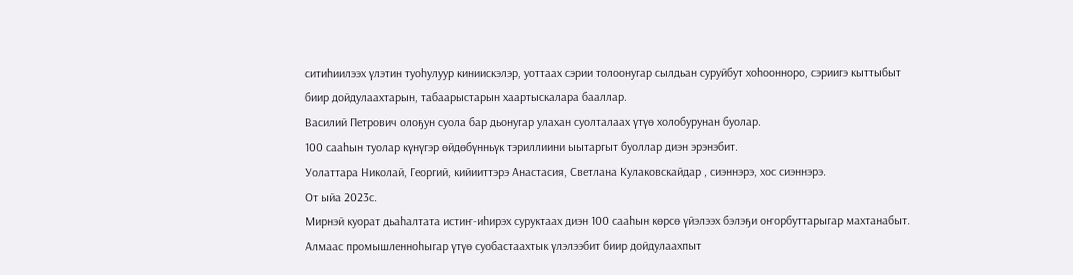ситиһиилээх үлэтин туоһулуур киниискэлэр, уоттаах сэрии толоонугар сылдьан суруйбут хоһоонноро, сэриигэ кыттыбыт биир дойдулаахтарын, табаарыстарын хаартыскалара бааллар.
Василий Петрович олоҕун суола бар дьонугар улахан суолталаах үтүө холобурунан буолар.
100 сааһын туолар күнүгэр өйдөбүнньүк тэриллиини ыытаргыт буоллар диэн эрэнэбит.
Уолаттара Николай, Георгий, кийииттэрэ Анастасия, Светлана Кулаковскайдар , сиэннэрэ, хос сиэннэрэ.
От ыйа 2023с.
Мирнэй куорат дьаһалтата истиҥ-иһирэх суруктаах диэн 100 сааһын көрсө үйэлээх бэлэҕи оҥорбуттарыгар махтанабыт.
Алмаас промышленноһыгар үтүө суобастаахтык үлэлээбит биир дойдулаахпыт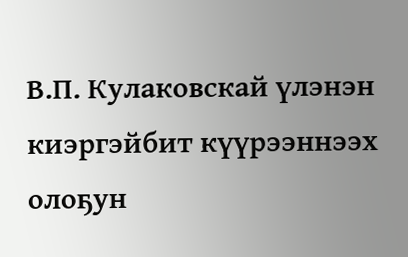В.П. Кулаковскай үлэнэн киэргэйбит күүрээннээх олоҕун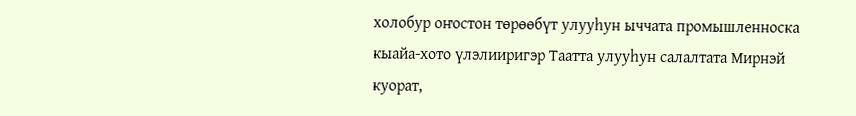холобур оҥостон төрөөбүт улууһун ыччата промышленноска кыайа-хото үлэлииригэр Таатта улууһун салалтата Мирнэй куорат,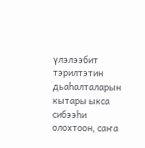үлэлээбит тэрилтэтин дьаһалталарын кытары ыкса сибээһи олохтоон, саҥа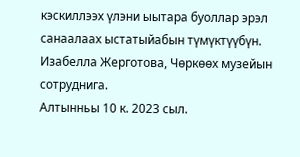кэскиллээх үлэни ыытара буоллар эрэл санаалаах ыстатыйабын түмүктүүбүн.
Изабелла Жерготова, Чөркөөх музейын сотруднига.
Алтынньы 10 к. 2023 сыл.